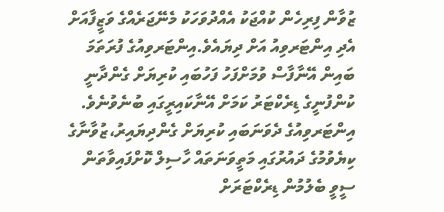ޒުވާން ފިރިހެން ކުއްޖަކު އެއްދުވަހަކު މެނޭޖަރެއްގެ ވަޒީފާއަށް އެދި އިންޓަރވިއު އަށް ދިޔައެވެ.އިންޓަރވިއުގެ ފުރަތަމަ ބައިން އޭނާފާސް ވުމަށްފަހު ފަހުބައި ކުރިޔަށް ގެންދާނީ ކުންފުނީގެ ޑިރެކްޓަރު ކަމަށް އޭނާކައިރީގައި ބުނެވުނެވެ.
އިންޓަރވިއުގެ ދެވަނަބައި ކުރިޔަށް ގެންދިޔައިރު،ޒުވާނާގެ ކިޔެވުމުގެ ދައުރުގައި މަތީވަނަތައް ހާސިލް ކޮށްފައިވާތަން ސީވީ ބެލުމުން ޑިރެކްޓަރަށް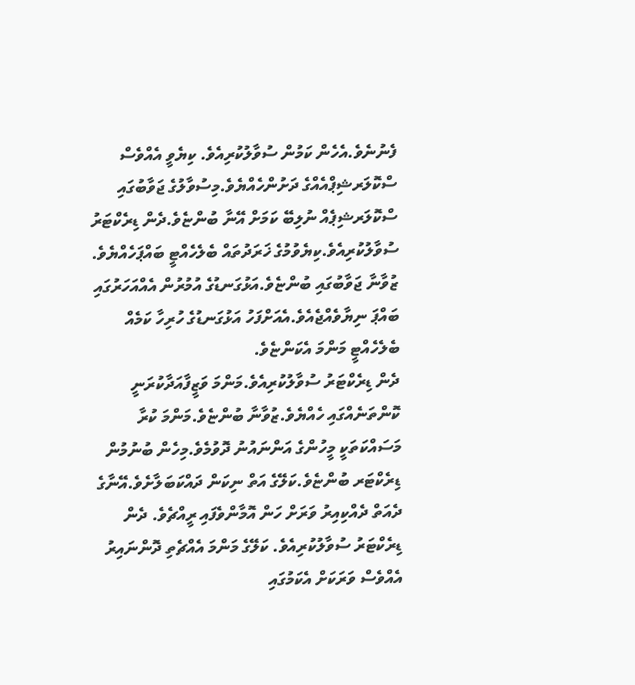ފެނުނެވެ.އެހެން ކަމުން ސުވާލުކުރިއެވެ. ކިޔެވީ އެއްވެސް ސްކޮލަރޝިޕްއެއްގެ ދަށުންހެއްޔެވެ.މިސުވާލުގެ ޖަވާބުގައި ސްކޮލަރޝިޕެއް ނުލިބޭ ކަމަށް އޭނާ ބުންޏެވެ.ދެން ޑިރެކްޓަރު ސުވާލުކުރިއެވެ.ކިޔެވުމުގެ ޚަރަދުތައް ބެލެހެއްޓީ ބައްޕަހެއްޔެވެ. ޒުވާނާ ޖަވާބުގައި ބުންޏެވެ.އަޅުގަނޑުގެ އުމުރުން އެއްއަހަރުގައި ބައްޕަ ނިޔާވެއްޖެއެވެ.އެއަށްފަހު އަޅުގަނޑުގެ ހުރިހާ ކަމެއް ބެލެހެއްޓީ މަންމަ އެކަންޏެވެ.
ދެން ޑިރެކްޓަރު ސުވާލުކުރިއެވެ.މަންމަ ވަޒީފާއަދާކުރަނީ ކޮންތަނެއްގައި ހެއްޔެވެ.ޒުވާނާ ބުންޏެވެ.މަންމަ ކުރާ މަސައްކަތަކީ މީހުންގެ އަންނައުނު ދޮވުމެވެ.މިހެން ބުނުމުން ޑިރެކްޓަރ ބުންޏެވެ.ކަލޭގެ އަތް ނިކަން ދައްކަބަލާށެވެ.އޭނާގެ ދެއަތް ދެއްކިއިރު ވަރަށް ހަން އޮމާންވެފައި ރީއްޗެވެ. ދެން ޑިރެކްޓަރު ސުވާލުކުރިއެވެ. ކަލޭގެ މަންމަ އެއްޗެތި ދޮންނައިރު އެއްވެސް ވަރަކަށް އެކަމުގައި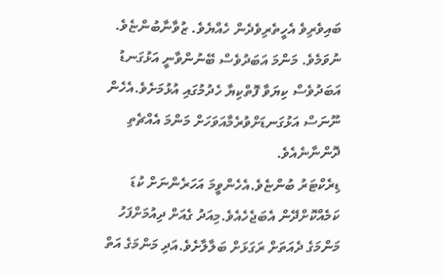ބައިވެރިވެ އެހީތެރިވެދެން ހެއްޔެވެ. ޒުވާނާބުންޏެވެ. ނުވަމެވެ. މަންމަ އަބަދުވެސް ބޭނުންވާނީ އަޅުގަނޑު އަބަދުވެސް ކިޔަވާ ފޮތްކިޔާ ހެދުމުގައި އުޅުމަށެވެ.އެހެން ނޫނަސް އަޅުގަނޑަށްވުރެމާއަވަހަށް މަންމަ އެއްޗެތި ދޮންނާނެއެވެ.
ޑިރެކްޓަރު ބުންޏެވެ.އެހެންވީމަ އަހަރެންނަށް ކުޑަ ކަމެއްކޮށްދޭން އެބަޖެހެއެވެ.މިއަދު ގެއަށް ދިއުމަށްފަހު މަންމަގެ ދެއަތަށް ރަގަޅަށް ބަލާލާށެވެ.އަދި މަންމަގެ އަތް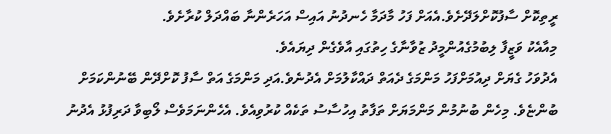ރީތިކޮށް ސާފުކޮށްލަދޭށެވެ.އެއަށް ފަހު މާދަމާ ހެނދުނު އައިސް އަހަރެންނާ ބައްދަލް ކުރާށެވެ.
މިއާއެކު ވަޒީފާ ލިބުމުގެއުންމީދު ޒުވާނާގެ ހިތުގައި އާވެގެން ދިޔައެވެ.
އެދުވަހު ގެޔަށް ދިއުމަށްފަހު މަންމަގެ ދެއަތް ދައްކާލުމަށް އެދުނެވެ.އަދި މަންމަގެ އަތް ސާފު ކޮށްދޭން ބޭނުންކަމަށް ބުންޏެވެ. މިހެން ބުނުމުން މަންމަޔަށް ތަފާތު އިހުސާސު ތަކެއް ކުރުވިއެވެ. އެހެންނަމަވެސް ލޯބިވާ ދަރިފުޅު އެދުނު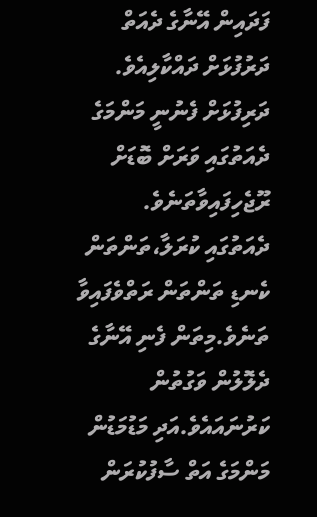ފަދައިން އޭނާގެ ދެއަތް ދަރުފުޅަށް ދައްކާލިއެވެ.
ދަރިފުޅަށް ފެނުނީ މަންމަގެ ދެއަތުގައި ވަރަށް ބޮޑަށް ރޫޖެހިފައިވާތަނެވެ. ދެއަތުގައި ކުރަލާ،ތަންތަން ކެނޑި ތަންތަން ރަތްވެފައިވާ ތަނެވެ.މިތަން ފެނި އޭނާގެ ދެލޮލުން ވަގުތުން ކަރުނައައެވެ.އަދި މަޑުމަޑުން މަންމަގެ އަތް ސާފުކުރަން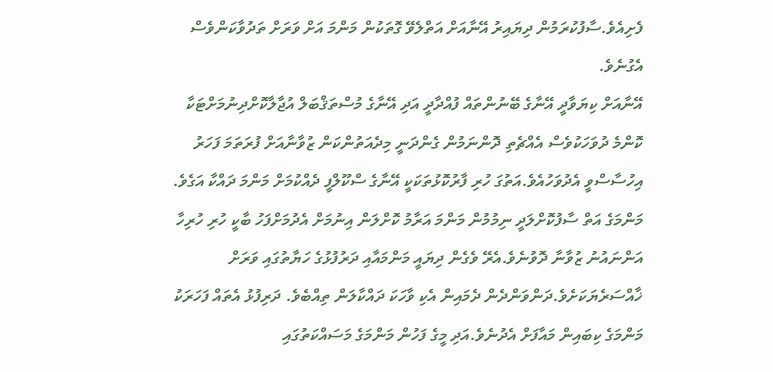ފެށިއެވެ.ސާފުކުރަމުން ދިޔައިރު އޭނާއަށް އަތްލެވޭ ގޮތަކުން މަންމަ އަށް ވަރަށް ތަދުވާކަންވެސް އެގުނެވެ.
އޭނާއަށް ކިޔަވާދީ އޭނާގެ ބޭނުންތައް ފުއްދާދީ އަދި އޭނާގެ މުސްތަޤްބަލް އުޖާލާކޮށްދިނުމަށްޓަކާ ކޮންމެ ދުވަހަކުވެސް އެއްޗެތި ދޮންނަމުން ގެންދަނީ މިދެއަތުންކަން ޒުވާނާއަށް ފުރަތަމަ ފަހަރު އިހުސާސްވީ އެދުވަހުއެވެ.އަތުގަ ހުރި ފާރުކޮޅުތަކަކީ އޭނާގެ ސްކޫލްފީ ދެއްކުމަށް މަންމަ ދައްކާ އަގެވެ.
މަންމަގެ އަތް ސާފުކޮށްލަދީ ނިމުމުން މަންމަ އަރާމު ކޮށްލަން އިނުމަށް އެދުމަށްފަހު ބާކީ ހުރި ހުރިހާ އަންނައުނު ޒުވާނާ ދޮވުނެވެ.އެރޭ ވެގެން ދިޔައީ މަންމައާއި ދަރުފުޅުގެ ހަޔާތުގައި ވަރަށް ޚާއްސަރެޔަކަށެވެ.ދަންވަންދެން ދެމައިން އެކި ވާހަކަ ދައްކާލަން ތިއްބެވެ. ދަރިފުޅު އެތައް ފަހަރަކު މަންމަގެ ކިބައިން މައާފަށް އެދުނެވެ.އަދި މީގެ ފަހުން މަންމަގެ މަސައްކަތުގައި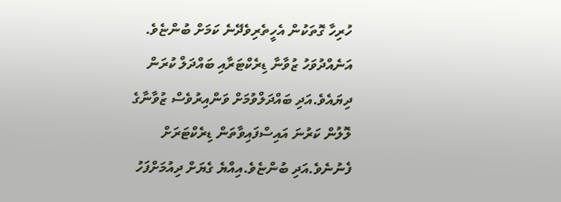ހުރިހާ ގޮތަކުން އެހީތެރިވެދޭނެ ކަމަށް ބުންޏެވެ.
އަނެއްދުވަހު ޒުވާނާ ޑިރެކްޓަރާއި ބައްދަލް ކުރަން ދިޔައެވެ.އަދި ބައްދަލްވުމަށް ވަންއިރުވެސް ޒުވާނާގެ ލޮލުން ކަރުނަ އައިސްފައިވާތަން ޑިރެކްޓަރަށް ފެނުނެވެ.އަދި ބުންޏެވެ.އިއްޔެ ގެޔަށް ދިއުމަށްފަހު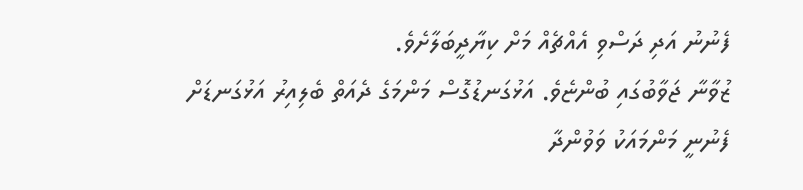ފެނުނު އަދި ދަސްވި އެއްޗެއް މަށް ކިޔާދީބަލާށެވެ.
ޒުވާނާ ޖަވާބުގައި ބުންޏެވެ. އަޅުގަނޑުގޮސް މަންމަގެ ދެއަތް ބެލިއިރު އަޅުގަނޑަށް ފެނުނީ މަންމައަކު ވަވުންދާ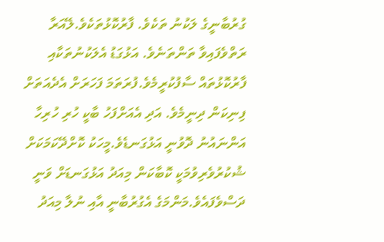ގުރުބާނީގެ ލަކުނު ތަކެވެ. ފާރުކޮޅުތަކެވެ.ލޭއަރާ ރަތްވެފައިވާ ތަންތަނެވެ. އަޅުގަޑު އެލަކުނުތަކާއި ފާރުކޮޅުތައް ސާފުކުރީމެވެ.ފުރަތަމަ ފަހަރަށް އެދެއަތަށް ފިނިކަން ދިނީމެވެ. އަދި އެއަށްފަހު ބާކީ ހުރި ހުރިހާ އަންނައުނު ދޮވުނީ އަޅުގަނޑެވެ.މީހަކު ކޮށްދޭކަމަކަށް ޝުކުރުވެރިވުމަކީ ކޮބާކަން މިއަދު އަޅުގަނޑަށް ވަނީ ދަސްވެފައެވެ.މަންމަގެ އެގުރުބާނީ އާއި ނުލާ މިއަދު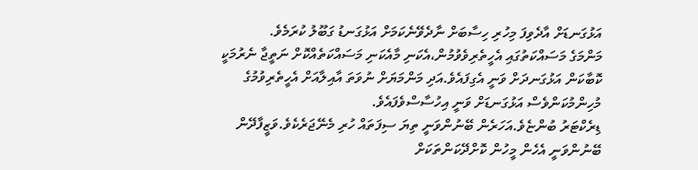އަޅުގަނޑަށް އާދެވިފަ މިހުރި ހިސާބަށް ނާދެވޭނެކަމަށް އަޅުގަނޑު ގަބޫލު ކުރަމެވެ.
މަންމަގެ މަސައްކަތުގައި އެހީތެރިވެވުމުން،އެކަނި މާއެކަނި މަސައްކަތެއްކޮށް ނަތީޖާ ނެރުމަކީ ކޮބާކަން އަޅުގަނދަށް ވަނީ އެގިފައެވެ.އަދި މަންމަޔަށް ނުވަތަ އާއިލާއަށް އެހީތެރިވުމުގެ މުހިންމުކަންވެސް އަޅުގަނޑަށް ވަނީ އިހުސާސްވެފައެވެ.
ޑިރެކްޓަރު ބުންޏެވެ.އަހަރެން ބޭނުންވަނީ ތިޔަ ސިފަތައް ހުރި މެނޭޖަރެކެވެ.ވަޒީފާދޭން ބޭނުންވަނީ އެހެން މީހުން ކޮށްދޭކަންތަކަށް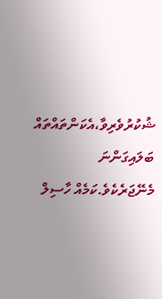ޝުކުރުވެރިވާ،އެކަންތައްތައް ބަލައިގަންނަ މެނޭޖަރެކެވެ.ކަމެއް ހާސިލް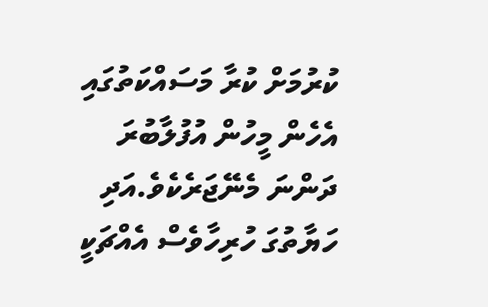ކުރުމަށް ކުރާ މަސައްކަތުގައި އެހެން މީހުން އުފުލާބުރަ ދަންނަ މެނޭޖަރެކެވެ.އަދި ހަޔާތުގަ ހުރިހާވެސް އެއްޗަކީ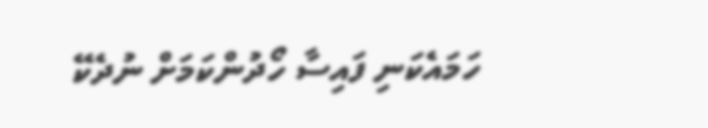ހަމައެކަނި ފައިސާ ހޯދުންކަމަށް ނުދެކޭ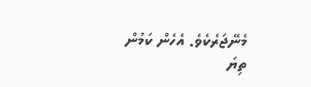މެނޭޖަރެކެވެ. އެހެން ކަމުން ތިޔަ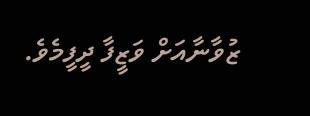ޒުވާނާއަށް ވަޒީފާ ދީފީމެވެ.